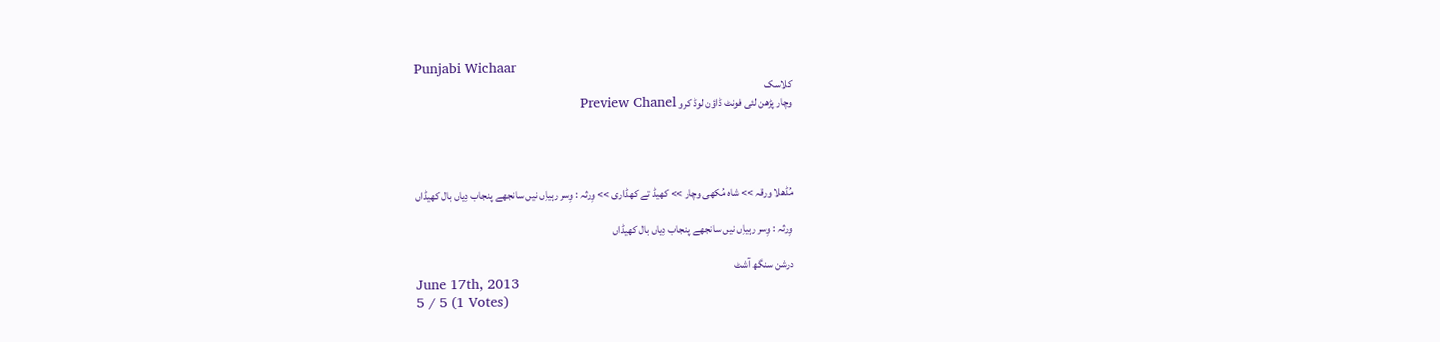Punjabi Wichaar
کلاسک
وچار پڑھن لئی فونٹ ڈاؤن لوڈ کرو Preview Chanel




مُڈھلا ورقہ >> شاہ مُکھی وچار >> کھیڈ تے کھڈاری >> وِرثہ : وِسر رہیاِں نیں سانجھے پنجاب دِیاں بال کھیڈاں

وِرثہ : وِسر رہیاِں نیں سانجھے پنجاب دِیاں بال کھیڈاں

درشن سنگھ آشٹ
June 17th, 2013
5 / 5 (1 Votes)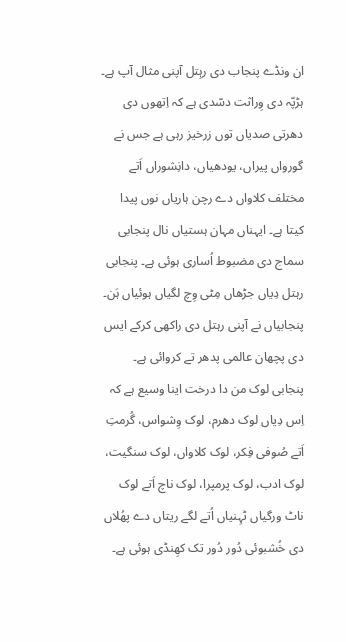ان ونڈے پنجاب دی رہِتل آپنی مثال آپ ہے۔ ہڑپّہ دی وِراثت دسّدی ہے کہ اِتھوں دی دھرتی صدیاں توں زرخیز رہی ہے جس نے گورواں پیراں، یودھیاں، دانِشوراں اَتے مختلف کلاواں دے رچن ہاریاں نوں پیدا کیتا ہے۔ ایہناں مہان ہستیاں نال پنجابی سماج دی مضبوط اُساری ہوئی ہے۔ پنجابی رہتل دِیاں جڑھاں مِٹی وِچ لگیاں ہوئیاں ہَن۔ پنجابیاں نے آپنی رہتل دی راکھی کرکے ایس دی پچھان عالمی پدھر تے کروائی ہے۔ پنجابی لوک من دا درخت اینا وسیع ہے کہ اِس دِیاں لوک دھرم، لوک وِشواس، گُرمتِ اَتے صُوفی فِکر، لوک کلاواں، لوک سنگیت، لوک ادب، لوک پرمپرا، لوک ناچ اَتے لوک ناٹ ورگیاں ٹہِنیاں اُتے لگے ریتاں دے پھُلاں دی خُشبوئی دُور دُور تک کھِنڈی ہوئی ہے۔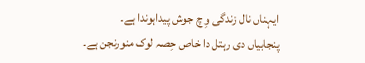ایہناں نال زندگی وِ چ جوش پیداہوندا ہے۔
پنجابیاں دی رہتل دا خاص حِصہ لوک منورنجن ہے۔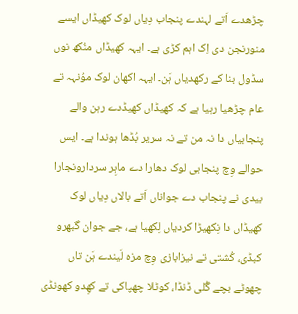چڑھدے اَتے لہندے پنجاب دِیاں لوک کھیڈاں ایسے منورنجن دی اِک اہم کڑی ہے۔ ایہہ کھیڈاں منُکھ نوں سڈول بنا کے رکھدیاں ہَن۔ ایہہ اکھان لوک موُنہہ تے عام چڑھیا رہیا ہے کہ کھیڈاں کھیڈدے رہن والے پنجابیاں دا نہ من تے نہ سریر بُڈھا ہوندا ہے۔ ایس حوالے وِچ پنجابی لوک دھارا دے ماہِر سردارونجارا بیدی نے پنجاب دے جواناں اَتے بالاں دِیاں لوک کھیڈاں دا نِکھیڑا کردیاں لِکھیا ہے، جے جوان گبھرو کبڈی، کُشتی تے نیزابازی وِچ مزہ لَیندے ہَن تاں چھوٹے بچے گُلی ڈنڈا، کوٹلا چھپاکی تے کھِدو کھونڈی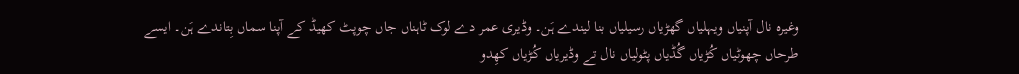وغیرہ نال آپنیاں ویہلیاں گھڑیاں رسیلیاں بنا لیندے ہَن۔ وڈیری عمر دے لوک ٹاہناں جاں چوپٹ کھیڈ کے آپنا سماں بِتاندے ہَن۔ ایسے طرحاں چھوٹیاں کُڑیاں گُڈیاں پٹولیاں نال تے وڈیریاں کُڑیاں کھِدو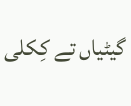گیٹیاں تے کِکلی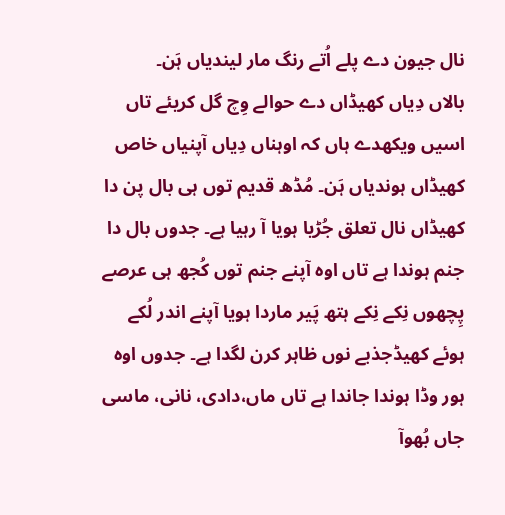نال جیون دے پلے اُتے رنگ مار لیندیاں ہَن۔
بالاں دِیاں کھیڈاں دے حوالے وِچ گل کریئے تاں اسیں ویکھدے ہاں کہ اوہناں دِیاں آپنیاں خاص کھیڈاں ہوندیاں ہَن۔ مُڈھ قدیم توں ہی بال پن دا کھیڈاں نال تعلق جُڑیا ہویا آ رہیا ہے۔ جدوں بال دا جنم ہوندا ہے تاں اوہ آپنے جنم توں کُجھ ہی عرصے پِچھوں نِکے نِکے ہتھ پَیر ماردا ہویا آپنے اندر لُکے ہوئے کھیڈجذبے نوں ظاہر کرن لگدا ہے۔ جدوں اوہ ہور وڈا ہوندا جاندا ہے تاں ماں،دادی، نانی، ماسی جاں بُھوآ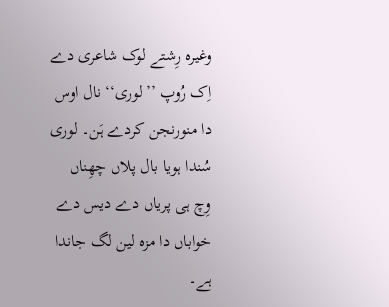وغیرہ رِشتے لوک شاعری دے اِک رُوپ ’’لوری‘‘ نال اوس دا منورنجن کردے ہَن۔ لوری سُندا ہویا بال پلاں چھِناں وِچ ہی پریاں دے دیس دے خواباں دا مزہ لین لگ جاندا ہے۔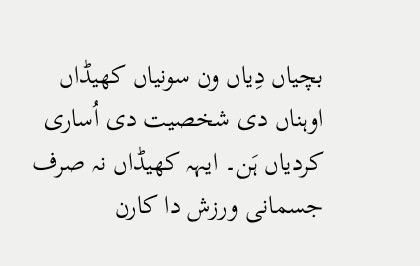بچیاں دِیاں ون سونیاں کھیڈاں اوہناں دی شخصیت دی اُساری کردیاں ہَن۔ ایہہ کھیڈاں نہ صرف جسمانی ورزش دا کارن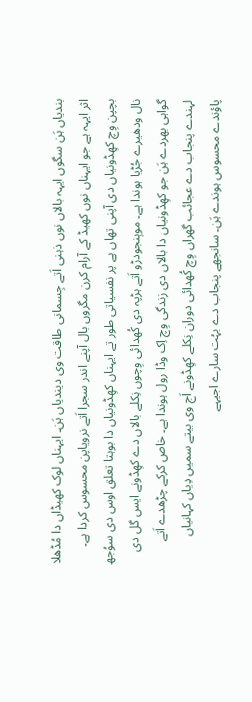بندیاں ہَن سگوں ایہہ بالاں نوں ذہنی اَتے جِسمانی طاقت وی دیندیاں ہَن۔ ایہناں لوک کھیڈاں دا مُڈھلا اثر ایہہ ہے جو ایہناں نوں کھیڈ کے آرام کرن مگروں بال آپنے اندر سجرا اَتے نرویاپن محسوس کردا ہے۔
بچپن وِچ کھِڈونیاں دی آپنی تھاں ہے پر نفسیاتی طور تے ایہناں کھِڈونیاں دا بوہتا تعلق اوس دی سوُجھ نال ودھیرے جُڑیا ہوندا ہے۔ موہِنجودڑو اَتے ہڑپہ دی کُھدائی وِچوں نِکلے بالاں دے کھِڈونے ایس گل دی گواہی بھردے ہَن جو کھِڈونیاں دا بالاں دی زندگی وِچ اِک وڈا رول ہوندا ہے۔ خاص کرکے چڑھدے اَتے لہندے پنجاب دے عجائب گھراں وِچ کُھدائی دوران نِکلے کھِڈونے اَج وی بیتے سمیں دِیاں کہانیاں پاؤندے محسوس ہوندے ہَن۔ سانجھے پنجاب دے بہُت سارے اجیہے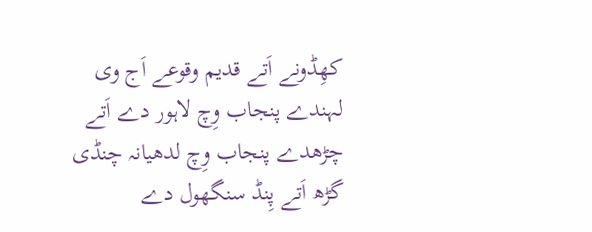کھِڈونے اَتے قدیم وقوعے اَج وی لہندے پنجاب وِچ لاہور دے اَتے چڑھدے پنجاب وِچ لدھیانہ چنڈی گڑھ اَتے پِنڈ سنگھول دے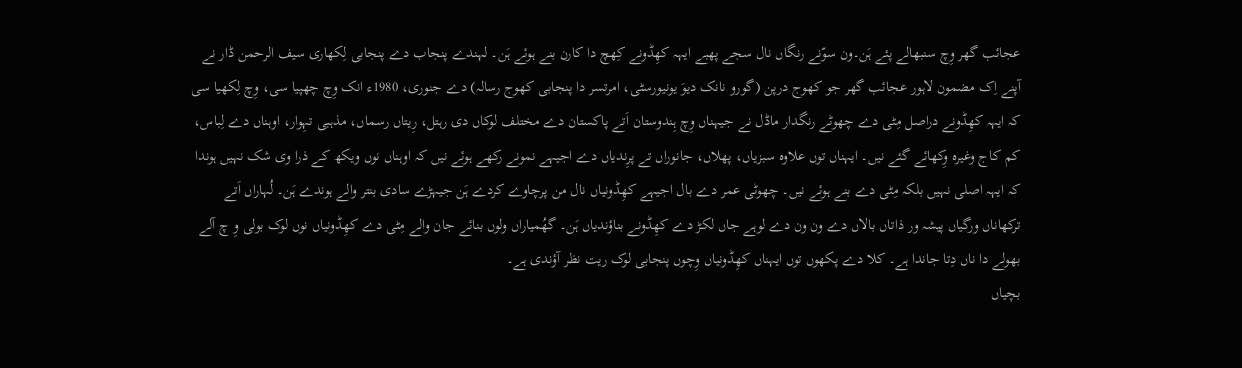عجائب گھر وِچ سنبھالے پئے ہَن۔ون سوّنے رنگاں نال سجے پھبے ایہہ کھِڈونے کِھچ دا کارن بنے ہوئے ہَن۔ لہندے پنجاب دے پنجابی لِکھاری سیف الرحمن ڈار نے آپنے اِک مضمون لاہور عجائب گھر جو کھوج درپن (گورو نانک دیوَ یونیورسٹی، امرتسر دا پنجابی کھوج رسالہ) دے جنوری، 1980ء انک وِچ چھپیا سی، وِچ لِکھیا سی کہ ایہہ کھِڈونے دراصل مِٹی دے چھوٹے رنگدار ماڈل نے جیہناں وِچ ہِندوستان اَتے پاکستان دے مختلف لوکاں دی رہتل، رِیتاں رسماں، مذہبی تہِوار، اوہناں دے لِباس، کم کاج وغیرہ وِکھائے گئے نیں۔ ایہناں توں علاوہ سبزیاں، پھلاں، جانوراں تے پرِندیاں دے اجیہے نمونے رکھے ہوئے نیں کہ اوہناں نوں ویکھ کے ذرا وی شک نہیں ہوندا کہ ایہہ اصلی نہیں بلکہ مِٹی دے بنے ہوئے نیں۔ چھوٹی عمر دے بال اجیہے کھِڈونیاں نال من پرچاوے کردے ہَن جیہڑے سادی بنتر والے ہوندے ہَن۔ لُہاراں اَتے ترکھاناں ورگیاں پیشہ ور ذاتاں بالاں دے ون ون دے لوہے جاں لکڑ دے کھِڈونے بناؤندیاں ہَن۔ گھُمیاراں ولوں بنائے جان والے مِٹی دے کھِڈونیاں نوں لوک بولی وِ چ آلے بھولے دا ناں دِتا جاندا ہے۔ کلا دے پکھوں توں ایہناں کھِڈونیاں وِچوں پنجابی لوک ریت نظر آؤندی ہے۔
بچیاں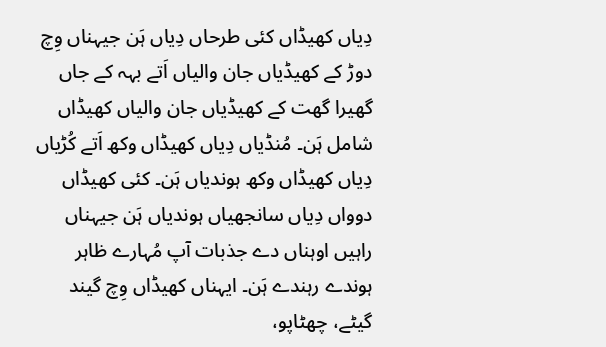دِیاں کھیڈاں کئی طرحاں دِیاں ہَن جیہناں وِچ دوڑ کے کھیڈیاں جان والیاں اَتے بہہ کے جاں گھیرا گھت کے کھیڈیاں جان والیاں کھیڈاں شامل ہَن۔ مُنڈیاں دِیاں کھیڈاں وکھ اَتے کُڑیاں دِیاں کھیڈاں وکھ ہوندیاں ہَن۔ کئی کھیڈاں دوواں دِیاں سانجھیاں ہوندیاں ہَن جیہناں راہیں اوہناں دے جذبات آپ مُہارے ظاہر ہوندے رہندے ہَن۔ ایہناں کھیڈاں وِچ گیند گیٹے، چھٹاپو،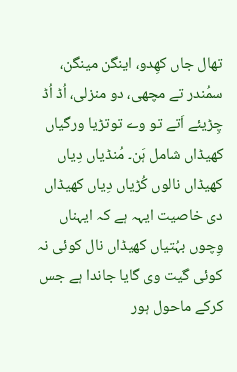تھال جاں کھِدو، اینگن مینگن، سمُندر تے مچھی، دو منزلی، اُڈ اُڈ چِڑیئے اَتے تو وے توتڑیا ورگیاں کھیڈاں شامل ہَن۔ مُنڈیاں دِیاں کھیڈاں نالوں کُڑیاں دِیاں کھیڈاں دی خاصیت ایہہ ہے کہ ایہناں وِچوں بہُتیاں کھیڈاں نال کوئی نہ کوئی گیت وی گایا جاندا ہے جس کرکے ماحول ہور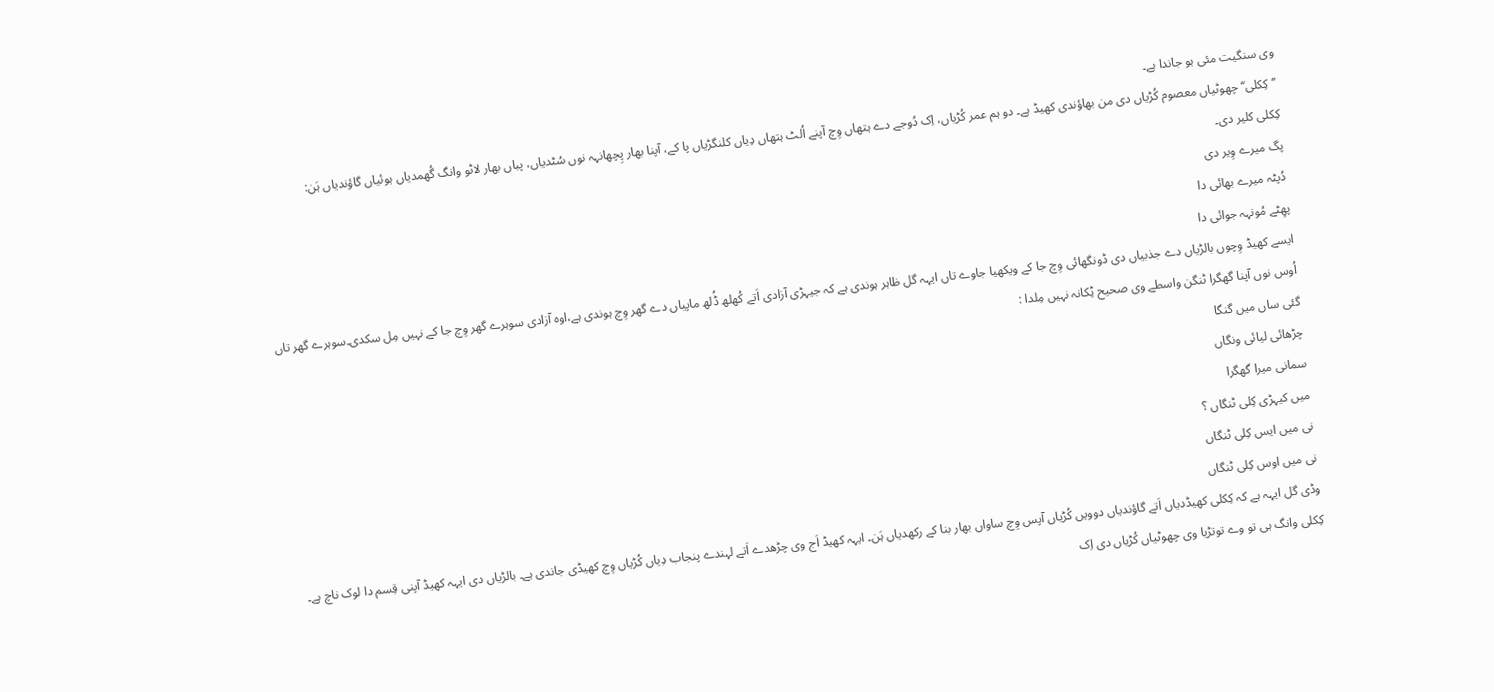وی سنگیت مئی ہو جاندا ہے۔
’’کِکلی‘‘ چھوٹیاں معصوم کُڑیاں دی من بھاؤندی کھیڈ ہے۔ دو ہم عمر کُڑیاں، اِک دُوجے دے ہتھاں وِچ آپنے اُلٹ ہتھاں دِیاں کلنگڑیاں پا کے، آپنا بھار پِچھانہہ نوں سُٹدیاں، پباں بھار لاٹو وانگ گُھمدیاں ہوئیاں گاؤندیاں ہَن:
کِکلی کلیر دی۔
پگ میرے وِیر دی
دُپٹہ میرے بھائی دا
پھِٹے مُونہہ جوائی دا
ایسے کھیڈ وِچوں بالڑیاں دے جذبیاں دی ڈونگھائی وِچ جا کے ویکھیا جاوے تاں ایہہ گل ظاہر ہوندی ہے کہ جیہڑی آزادی اَتے کُھلھ ڈُلھ ماپیاں دے گھر وِچ ہوندی ہے،اوہ آزادی سوہرے گھر وِچ جا کے نہیں مِل سکدی۔سوہرے گھر تاں اُوس نوں آپنا گھگرا ٹنگن واسطے وی صحیح ٹِکانہ نہیں مِلدا :
گئی ساں میں گنگا
چڑھائی لیائی ونگاں
سمانی میرا گھگرا
میں کیہڑی کِلی ٹنگاں ؟
نی میں ایس کِلی ٹنگاں
نی میں اوس کِلی ٹنگاں
وڈی گل ایہہ ہے کہ کِکلی کھیڈدیاں اَتے گاؤندیاں دوویں کُڑیاں آپس وِچ ساواں بھار بنا کے رکھدیاں ہَن۔ ایہہ کھیڈ اَج وی چڑھدے اَتے لہندے پنجاب دِیاں کُڑیاں وِچ کھیڈی جاندی ہے۔ بالڑیاں دی ایہہ کھیڈ آپنی قِسم دا لوک ناچ ہے۔
کِکلی وانگ ہی تو وے توتڑیا وی چھوٹیاں کُڑیاں دی اِک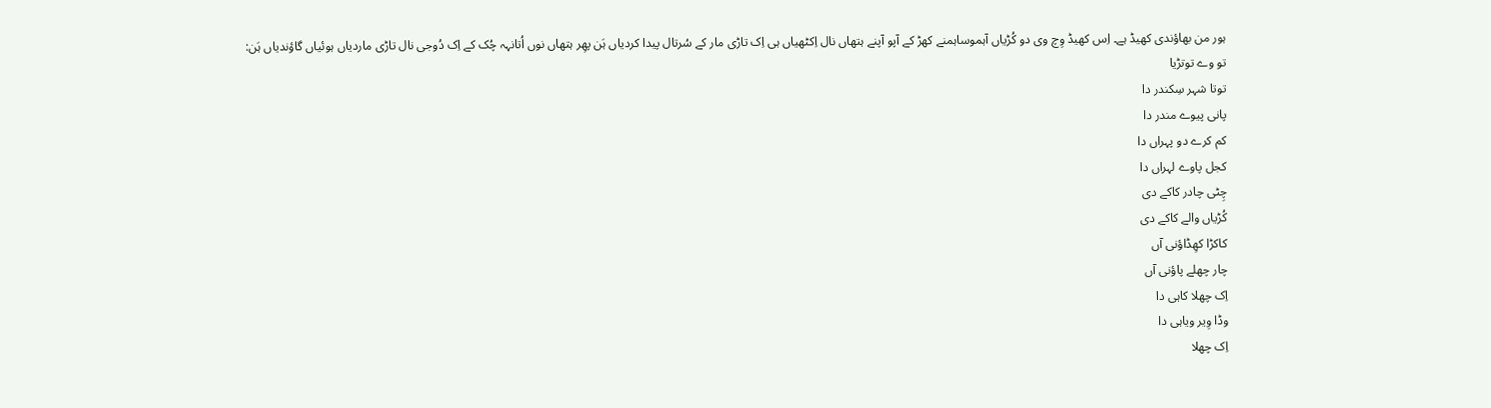ہور من بھاؤندی کھیڈ ہے۔ اِس کھیڈ وِچ وی دو کُڑیاں آہموساہمنے کھڑ کے آپو آپنے ہتھاں نال اِکٹھیاں ہی اِک تاڑی مار کے سُرتال پیدا کردیاں ہَن پھِر ہتھاں نوں اُتانہہ چُک کے اِک دُوجی نال تاڑی ماردیاں ہوئیاں گاؤندیاں ہَن:
تو وے توتڑیا
توتا شہر سِکندر دا
پانی پیوے مندر دا
کم کرے دو پہراں دا
کجل پاوے لہراں دا
چِٹی چادر کاکے دی
کُڑیاں والے کاکے دی
کاکڑا کھِڈاؤنی آں
چار چھلے پاؤنی آں
اِک چھلا کاہی دا
وڈا وِیر ویاہی دا
اِک چھلا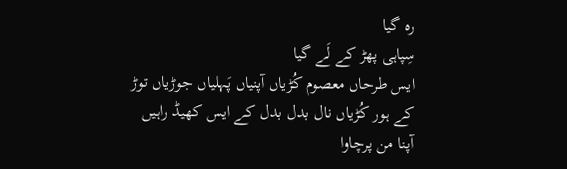رہ گیا
سِپاہی پھڑ کے لَے گیا
ایس طرحاں معصوم کُڑیاں آپنیاں پَہلیاں جوڑیاں توڑ کے ہور کُڑیاں نال بدل بدل کے ایس کھیڈ راہیں آپنا من پرچاوا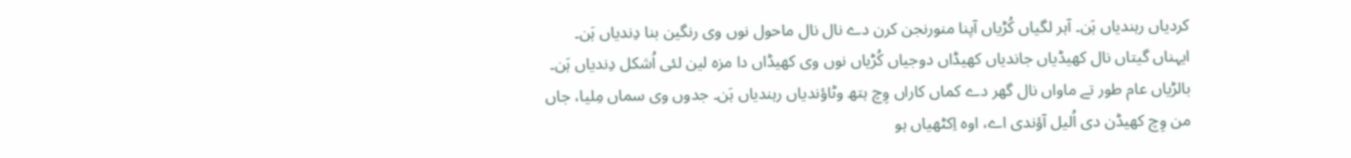کردیاں رہندیاں ہَن۔ آہر لگیاں کُڑیاں آپنا منورنجن کرن دے نال نال ماحول نوں وی رنگین بنا دِندیاں ہَن۔ ایہناں گیتاں نال کھیڈیاں جاندیاں کھیڈاں دوجیاں کُڑیاں نوں وی کھیڈاں دا مزہ لین لئی اُشکل دِندیاں ہَن۔
بالڑیاں عام طور تے ماواں نال گھر دے کماں کاراں وِچ ہتھ وٹاؤندیاں رہندیاں ہَن۔ جدوں وی سماں مِلیا، جاں من وِچ کھیڈن دی اُلیل آؤندی اے، اوہ اِکٹھیاں ہو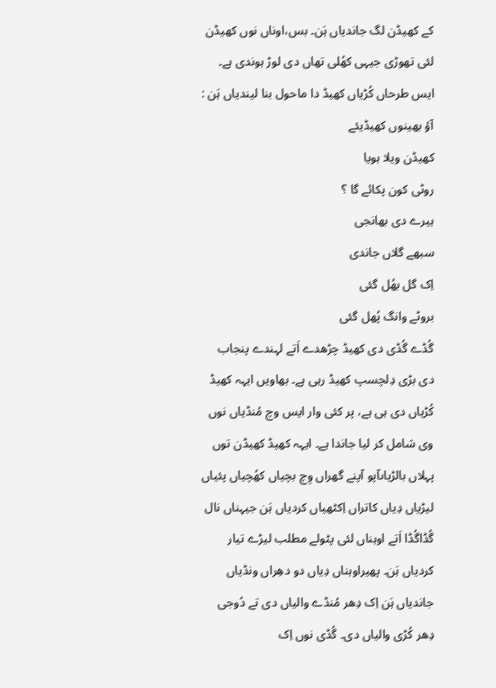کے کھیڈن لگ جاندیاں ہَن۔ بس،اوناں نوں کھیڈن لئی تھوڑی جیہی کھُلی تھاں دی لوڑ ہوندی ہے۔ ایس طرحاں کُڑیاں کھیڈ دا ماحول بنا لیندیاں ہَن :
آؤ بھینوں کھیڈیئے
کھیڈن ویلا ہویا
روٹی کون پکائے گا ؟
ہیرے دی بھانجی
سبھے گلاں جاندی
اِک گل بھُل گئی
بروٹے وانگ پُھل گئی
گُڈے گُڈی دی کھیڈ چڑھدے اَتے لہندے پنجاب دی بڑی دِلچسپ کھیڈ رہی ہے۔ بھاویں ایہہ کھیڈ کُڑیاں دی ہی ہے، پر کئی وار ایس وچ مُنڈیاں نوں وی شامل کر لیا جاندا ہے۔ ایہہ کھیڈ کھیڈن توں پہلاں بالڑیاںآپو آپنے گھراں وِچ بچیاں کھُچیاں پئیاں لیڑیاں دِیاں کاتراں اِکٹھیاں کردیاں ہَن جیہناں نال گُڈاگُڈا اَتے اوہناں لئی پٹولے مطلب لیڑے تیار کردیاں ہَن۔ پھیراوہناں دِیاں دو دھِراں ونڈیاں جاندیاں ہَن اِک دِھر مُنڈے والیاں دی تے دُوجی دِھر کُڑی والیاں دی۔ گُڈی نوں اِک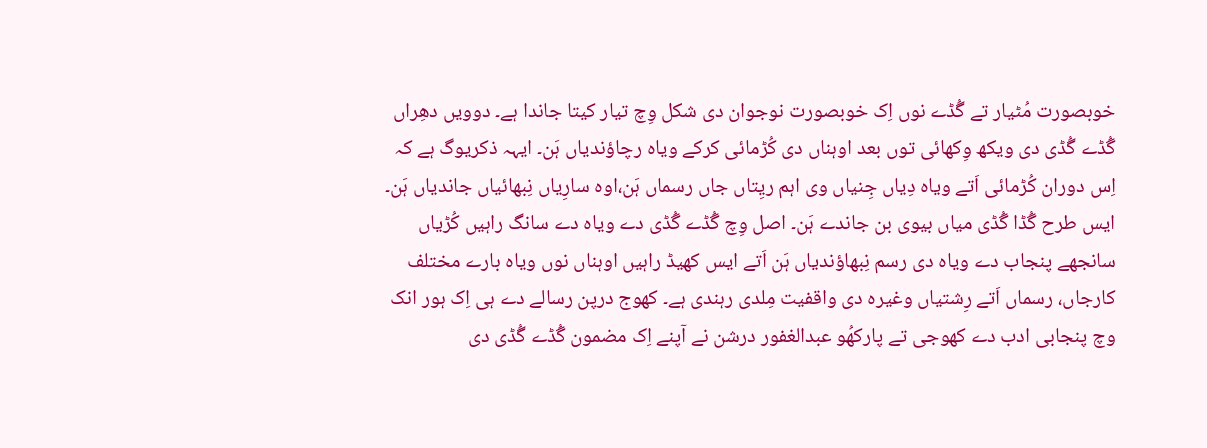خوبصورت مُٹیار تے گُڈے نوں اِک خوبصورت نوجوان دی شکل وِچ تیار کیتا جاندا ہے۔ دوویں دھِراں گُڈے گُڈی دی ویکھ وِکھائی توں بعد اوہناں دی کُڑمائی کرکے ویاہ رچاؤندیاں ہَن۔ ایہہ ذکریوگ ہے کہ اِس دوران کُڑمائی اَتے ویاہ دِیاں جِنیاں وی اہم ریِتاں جاں رسماں ہَن،اوہ سارِیاں نِبھائیاں جاندیاں ہَن۔ ایس طرح گُڈا گُڈی میاں بیوی بن جاندے ہَن۔ اصل وِچ گُڈے گُڈی دے ویاہ دے سانگ راہیں کُڑیاں سانجھے پنجاب دے ویاہ دی رسم نِبھاؤندیاں ہَن اَتے ایس کھیڈ راہیں اوہناں نوں ویاہ بارے مختلف کارجاں، رسماں اَتے رِشتیاں وغیرہ دی واقفیت مِلدی رہندی ہے۔ کھوج درپن رسالے دے ہی اِک ہور انک وچ پنجابی ادب دے کھوجی تے پارکھُو عبدالغفور درشن نے آپنے اِک مضمون گُڈے گُڈی دی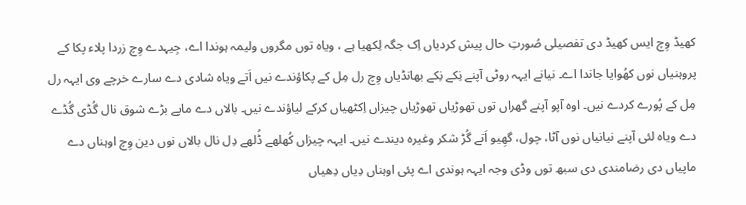کھیڈ وِچ ایس کھیڈ دی تفصیلی صُورتِ حال پیش کردیاں اِک جگہ لِکھیا ہے ، ویاہ توں مگروں ولیمہ ہوندا اے، جِیہدے وِچ زردا پلاء پکا کے پروہنیاں نوں کھُوایا جاندا اے۔ نیانے ایہہ روٹی آپنے نِکے نِکے بھانڈیاں وِچ رل مِل کے پکاؤندے نیں اَتے ویاہ شادی دے سارے خرچے وی ایہہ رل مِل کے پُورے کردے نیں۔ اوہ آپو آپنے گھراں توں تھوڑیاں تھوڑیاں چیزاں اِکٹھیاں کرکے لیاؤندے نیں۔ بالاں دے ماپے بڑے شوق نال گُڈی گُڈے دے ویاہ لئی آپنے نیانیاں نوں آٹا، چول، گھِیو اَتے گُڑ شکر وغیرہ دیندے نیں۔ ایہہ چیزاں کُھلھے ڈُلھے دِل نال بالاں نوں دین وِچ اوہناں دے ماپیاں دی رضامندی دی سبھ توں وڈی وجہ ایہہ ہوندی اے پئی اوہناں دِیاں دِھیاں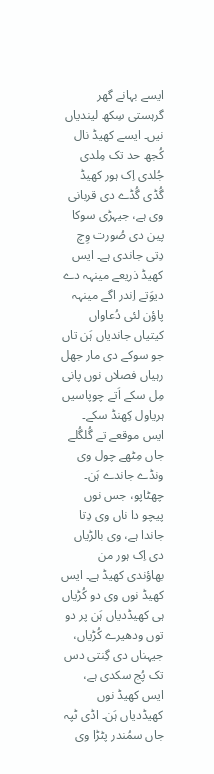ایسے بہانے گھر گرہستی سِکھ لیندیاں نیں۔ ایسے کھیڈ نال کُجھ حد تک مِلدی جُلدی اِک ہور کھیڈ گُڈی گُڈے دی قربانی وی ہے، جیہڑی سوکا پین دی صُورت وِچ دِتی جاندی ہے۔ ایس کھیڈ ذریعے مینہہ دے دیوَتے اِندر اگے مینہہ پاؤن لئی دُعاواں کیتیاں جاندیاں ہَن تاں جو سوکے دی مار جھل رہیاں فصلاں نوں پانی مِل سکے اَتے چوپاسیں ہریاول کِھنڈ سکے۔ ایس موقعے تے گُلگُلے جاں مِٹھے چول وی ونڈے جاندے ہَن۔
چھٹاپو، جس نوں پیچو دا ناں وی دِتا جاندا ہے، وی بالڑیاں دی اِک ہور من بھاؤندی کھیڈ ہے۔ ایس کھیڈ نوں وی دو کُڑیاں ہی کھیڈدیاں ہَن پر دو توں ودھیرے کُڑیاں، جیہناں دی گِنتی دس تک پُج سکدی ہے، ایس کھیڈ نوں کھیڈدیاں ہَن۔ اڈی ٹپہ جاں سمُندر پٹڑا وی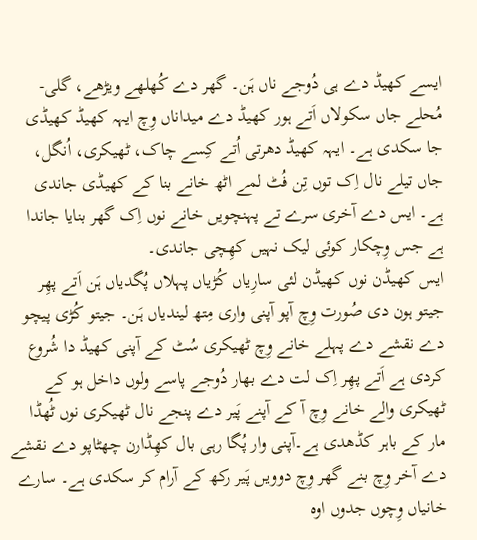ایسے کھیڈ دے ہی دُوجے ناں ہَن۔ گھر دے کُھلھے ویڑھے، گلی-مُحلے جاں سکولاں اَتے ہور کھیڈ دے میداناں وِچ ایہہ کھیڈ کھیڈی جا سکدی ہے۔ ایہہ کھیڈ دھرتی اُتے کِسے چاک، ٹھیکری، اُنگل، جاں تیلے نال اِک توں تِن فُٹ لمے اٹھ خانے بنا کے کھیڈی جاندی ہے۔ ایس دے آخری سرے تے پہنچویں خانے نوں اِک گھر بنایا جاندا ہے جس وِچکار کوئی لیک نہیں کھِچی جاندی۔
ایس کھیڈن نوں کھیڈن لئی سارِیاں کُڑیاں پہلاں پُگدیاں ہَن اَتے پھِر جیتو ہون دی صُورت وِچ آپو آپنی واری مِتھ لیندیاں ہَن۔ جیتو کُڑی پیچو دے نقشے دے پہلے خانے وِچ ٹھیکری سُٹ کے آپنی کھیڈ دا شُروع کردی ہے اَتے پھِر اِک لت دے بھار دُوجے پاسے ولوں داخل ہو کے ٹھیکری والے خانے وِچ آ کے آپنے پَیر دے پنجے نال ٹھیکری نوں ٹُھڈا مار کے باہر کڈھدی ہے۔آپنی وار پُگا رہی بال کھِڈارن چھٹاپو دے نقشے دے آخر وِچ بنے گھر وِچ دوویں پَیر رکھ کے آرام کر سکدی ہے۔ سارے خانیاں وِچوں جدوں اوہ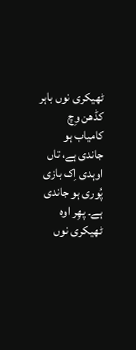ٹھیکری نوں باہر کڈھن وِچ کامیاب ہو جاندی ہے، تاں اوہدی اِک بازی پُوری ہو جاندی ہے۔ پھِر اوہ ٹھیکری نوں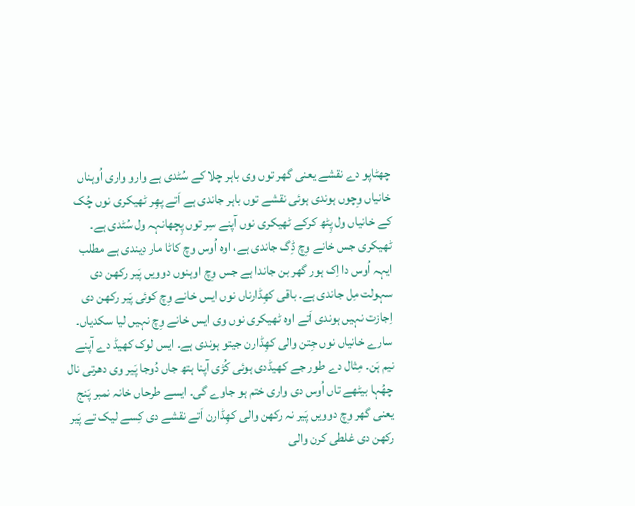چھٹاپو دے نقشے یعنی گھر توں وی باہر چلا کے سُٹدی ہے وارو واری اُوہناں خانیاں وِچوں ہوندی ہوئی نقشے توں باہر جاندی ہے اَتے پھِر ٹھیکری نوں چُک کے خانیاں ول پِٹھ کرکے ٹھیکری نوں آپنے سِر توں پِچھانہہ ول سُٹدی ہے۔ ٹھیکری جس خانے وِچ ڈِگ جاندی ہے، اوہ اُوس وچ کاٹا مار دِیندی ہے مطلب ایہہ اُوس دا اِک ہور گھر بن جاندا ہے جس وِچ اوہنوں دوویں پَیر رکھن دی سہولت مِل جاندی ہے۔ باقی کھِڈارناں نوں ایس خانے وِچ کوئی پَیر رکھن دی اِجازت نہیں ہوندی اَتے اوہ ٹھیکری نوں وی ایس خانے وِچ نہیں لیا سکدیاں۔ سارے خانیاں نوں جِتن والی کھِڈارن جیتو ہوندی ہے۔ ایس لوک کھیڈ دے آپنے نیم ہَن۔ مِثال دے طور جے کھیڈدی ہوئی کُڑی آپنا ہتھ جاں دُوجا پَیر وی دھرتی نال چھُہا بیٹھے تاں اُوس دی واری ختم ہو جاوے گی۔ ایسے طرحاں خانہ نمبر پَنج یعنی گھر وِچ دوویں پَیر نہ رکھن والی کھِڈارن اَتے نقشے دی کِسے لیک تے پَیر رکھن دی غلطی کرن والی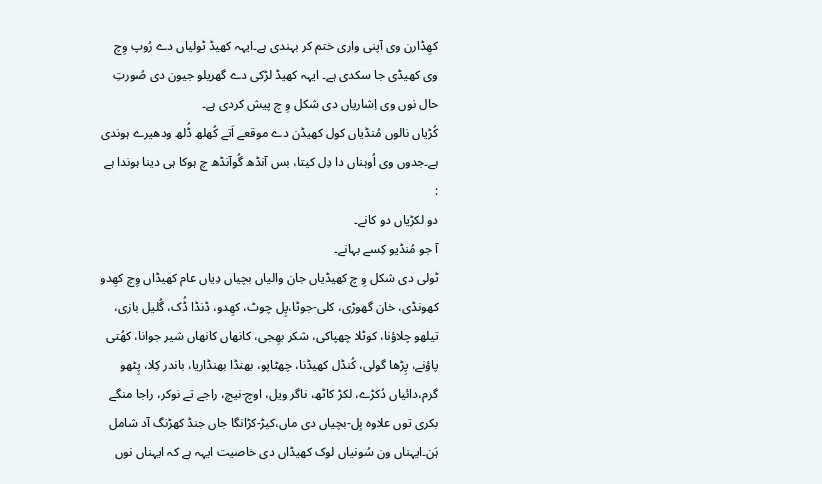کھِڈارن وی آپنی واری ختم کر بہندی ہے۔ایہہ کھیڈ ٹولیاں دے رُوپ وِچ وی کھیڈی جا سکدی ہے۔ ایہہ کھیڈ لڑکی دے گھریلو جیون دی صُورتِ حال نوں وی اِشاریاں دی شکل وِ چ پیش کردی ہے۔
کُڑیاں نالوں مُنڈیاں کول کھیڈن دے موقعے اَتے کُھلھ ڈُلھ ودھیرے ہوندی ہے۔جدوں وی اُوہناں دا دِل کیتا، بس آنڈھ گُوآنڈھ چ ہوکا ہی دینا ہوندا ہے :
دو لکڑیاں دو کانے۔
آ جو مُنڈیو کِسے بہانے۔
ٹولی دی شکل وِ چ کھیڈیاں جان والیاں بچیاں دِیاں عام کھیڈاں وِچ کھِدو کھونڈی، خان گھوڑی، کلی-جوٹا،پِل چوٹ، کھِدو، ڈنڈا ڈُک، گُلیل بازی، تیلھو چلاؤنا، کوٹلا چھپاکی، شکر بھِجی، کانھاں کانھاں شیر جوانا، کھُتی پاؤنے، پِڑھا گولی، کُنڈل کھیڈنا، چھٹاپو، بھنڈا بھنڈاریا، باندر کِلا، پِٹھو گرم،دائیاں دُکڑے، لکڑ کاٹھ، ناگر ویل، اوچ-نیچ، راجے تے نوکر، راجا منگے بکری توں علاوہ بِل-بچیاں دی ماں،کیڑ-کڑانگا جاں جنڈ کھڑنگ آد شامل ہَن۔ایہناں ون سُونیاں لوک کھیڈاں دی خاصیت ایہہ ہے کہ ایہناں نوں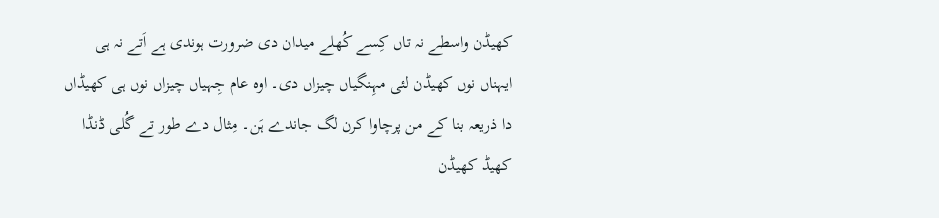کھیڈن واسطے نہ تاں کِسے کُھلے میدان دی ضرورت ہوندی ہے اَتے نہ ہی ایہناں نوں کھیڈن لئی مہِنگیاں چیزاں دی۔ اوہ عام جِہیاں چیزاں نوں ہی کھیڈاں دا ذریعہ بنا کے من پرچاوا کرن لگ جاندے ہَن۔ مِثال دے طور تے گُلی ڈنڈا کھیڈ کھیڈن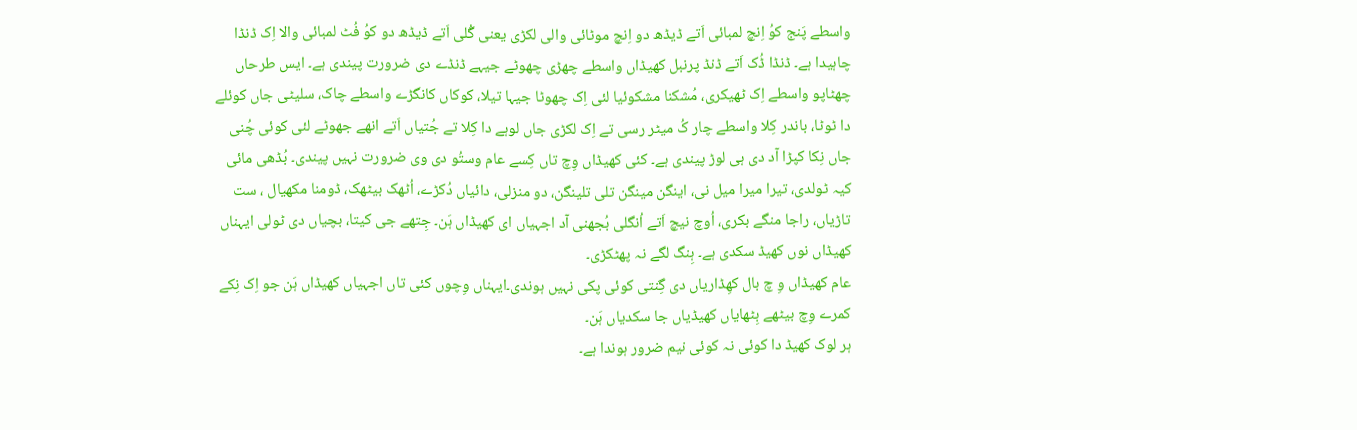واسطے پَنج کوُ اِنچ لمبائی اَتے ڈیڈھ دو اِنچ موٹائی والی لکڑی یعنی گُلی اَتے ڈیڈھ دو کوُ فُٹ لمبائی والا اِک ڈنڈا چاہیدا ہے۔ ڈنڈا ڈُک اَتے ڈنڈ پرنبل کھیڈاں واسطے چھڑی چھوٹے جیہے ڈنڈے دی ضرورت پیندی ہے۔ ایس طرحاں چھٹاپو واسطے اِک ٹھیکری، مُشکنا مشکوئیا لئی اِک چھوٹا جیہا تیلا، کوکاں کانگڑے واسطے چاک، سلیٹی جاں کوئلے دا ٹوٹا، باندر کِلا واسطے چار کُ میٹر رسی تے اِک لکڑی جاں لوہے دا کِلا تے جُتیاں اَتے انھے جھوٹے لئی کوئی چُنی جاں نِکا کپڑا آد دی ہی لوڑ پیندی ہے۔ کئی کھیڈاں وِچ تاں کِسے عام وستُو دی وی ضرورت نہیں پیندی۔ بُڈھی مائی کیہ ٹولدی، تیرا میرا میل نی، اینگن مینگن تلی تلینگن، دو منزلی، دائیاں دُکڑے، اُٹھک بیٹھک، ڈومنا مکھیال ، ست تاڑیاں، راجا منگے بکری، اُوچ نیچ اَتے اُنگلی بُجھنی آد اجہیاں ای کھیڈاں ہَن۔ جِتھے جی کیتا، بچیاں دی ٹولی ایہناں کھیڈاں نوں کھیڈ سکدی ہے۔ ہِنگ لگے نہ پھٹکڑی۔
عام کھیڈاں وِ چ بال کھِڈاریاں دی گِنتی کوئی پکی نہیں ہوندی۔ایہناں وِچوں کئی تاں اجہیاں کھیڈاں ہَن جو اِک نِکے کمرے وِچ بیٹھے بِٹھایاں کھیڈیاں جا سکدیاں ہَن۔
ہر لوک کھیڈ دا کوئی نہ کوئی نیم ضرور ہوندا ہے۔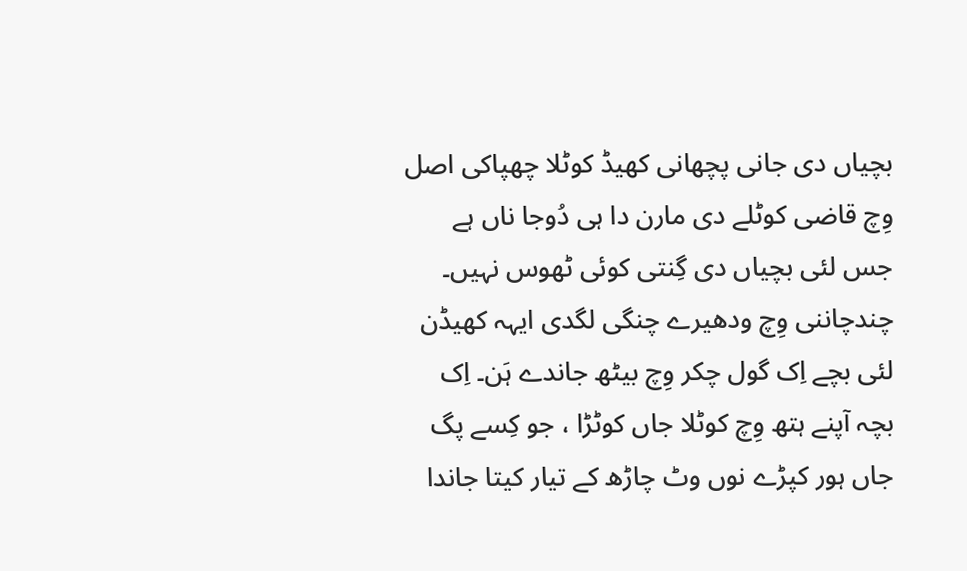بچیاں دی جانی پچھانی کھیڈ کوٹلا چھپاکی اصل وِچ قاضی کوٹلے دی مارن دا ہی دُوجا ناں ہے جس لئی بچیاں دی گِنتی کوئی ٹھوس نہیں۔ چندچاننی وِچ ودھیرے چنگی لگدی ایہہ کھیڈن لئی بچے اِک گول چکر وِچ بیٹھ جاندے ہَن۔ اِک بچہ آپنے ہتھ وِچ کوٹلا جاں کوٹڑا ، جو کِسے پگ جاں ہور کپڑے نوں وٹ چاڑھ کے تیار کیتا جاندا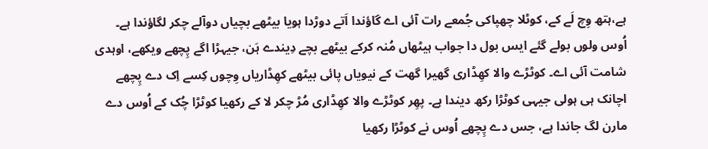ہے،ہتھ وِچ لَے کے، کوٹلا چھپاکی جُمعے رات آئی اے گاؤندا اَتے دوڑدا ہویا بیٹھے بچیاں دوآلے چکر لگاؤندا ہے۔ اُوس ولوں بولے گئے ایس بول دا جواب ہیٹھاں مُنہ کرکے بیٹھے بچے دِیندے ہَن، جیہڑا اگے پِچھے ویکھے، اوہدی شامت آئی اے۔ کوٹڑے والا کھِڈاری گھیرا گھت کے نیویاں پائی بیٹھے کھِڈاریاں وِچوں کِسے اِک دے پِچھے اچانک ہی ہولی جیہی کوٹڑا رکھ دیندا ہے۔ پھِر کوٹڑے والا کھِڈاری مُڑ چکر لا کے رکھیا کوٹڑا چُک کے اُوس دے مارن لگ جاندا ہے، جس دے پِچھے اُوس نے کوٹڑا رکھیا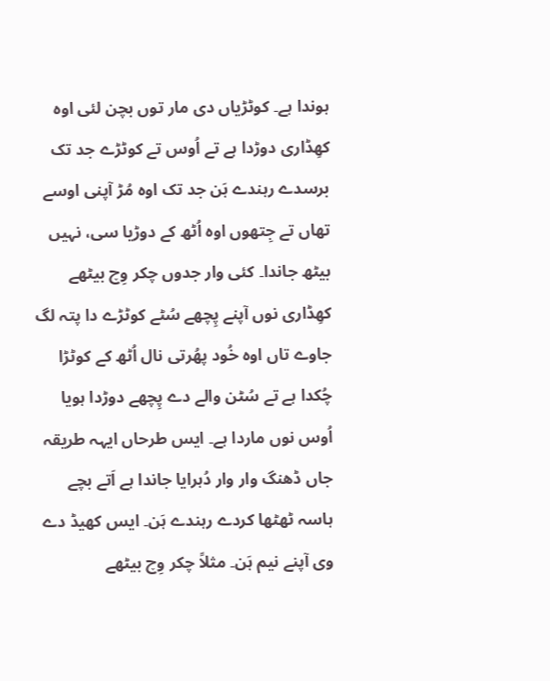ہوندا ہے۔ کوٹڑیاں دی مار توں بچن لئی اوہ کھِڈاری دوڑدا ہے تے اُوس تے کوٹڑے جد تک برسدے رہندے ہَن جد تک اوہ مُڑ آپنی اوسے تھاں تے جِتھوں اوہ اُٹھ کے دوڑیا سی، نہیں بیٹھ جاندا۔ کئی وار جدوں چکر وِچ بیٹھے کھِڈاری نوں آپنے پِچھے سُٹے کوٹڑے دا پتہ لگ جاوے تاں اوہ خُود پھُرتی نال اُٹھ کے کوٹڑا چُکدا ہے تے سُٹن والے دے پِچھے دوڑدا ہویا اُوس نوں ماردا ہے۔ ایس طرحاں ایہہ طریقہ جاں ڈھنگ وار وار دُہرایا جاندا ہے اَتے بچے ہاسہ ٹھٹھا کردے رہندے ہَن۔ ایس کھیڈ دے وی آپنے نیم ہَن۔ مثلاً چکر وِچ بیٹھے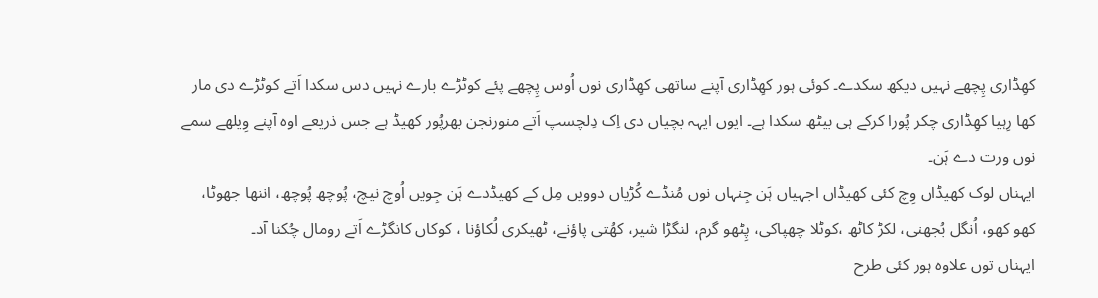کھِڈاری پِچھے نہیں دیکھ سکدے۔ کوئی ہور کھِڈاری آپنے ساتھی کھِڈاری نوں اُوس پِچھے پئے کوٹڑے بارے نہیں دس سکدا اَتے کوٹڑے دی مار کھا رِہیا کھِڈاری چکر پُورا کرکے ہی بیٹھ سکدا ہے۔ ایوں ایہہ بچیاں دی اِک دِلچسپ اَتے منورنجن بھرپُور کھیڈ ہے جس ذریعے اوہ آپنے وِیلھے سمے نوں ورت دے ہَن۔
ایہناں لوک کھیڈاں وِچ کئی کھیڈاں اجہیاں ہَن جِنہاں نوں مُنڈے کُڑیاں دوویں مِل کے کھیڈدے ہَن جِویں اُوچ نیچ، پُوچھ پُوچھ، اننھا جھوٹا، کھو کھو، اُنگل بُجھنی، لکڑ کاٹھ ،کوٹلا چھپاکی، پِٹھو گرم، لنگڑا شیر، کھُتی پاؤنے، ٹھیکری لُکاؤنا ، کوکاں کانگڑے اَتے رومال چُکنا آد۔
ایہناں توں علاوہ ہور کئی طرح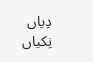دِیاں نِکیاں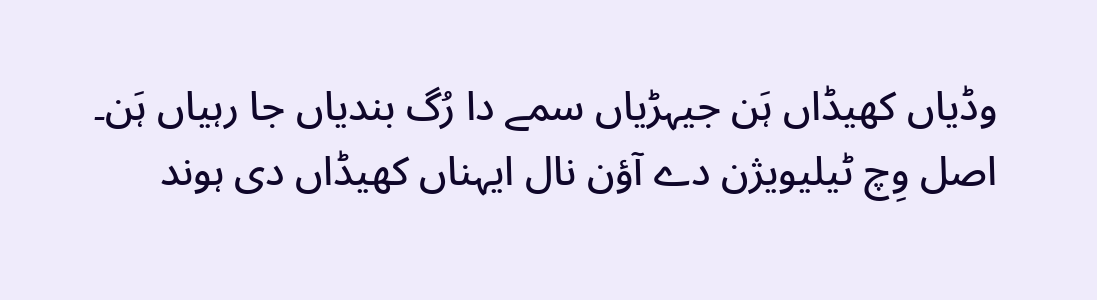وڈیاں کھیڈاں ہَن جیہڑیاں سمے دا رُگ بندیاں جا رہیاں ہَن۔ اصل وِچ ٹیلیویژن دے آؤن نال ایہناں کھیڈاں دی ہوند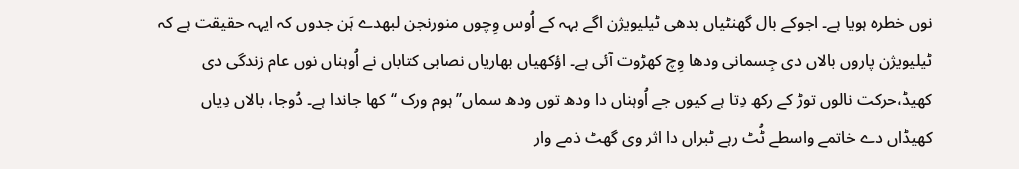نوں خطرہ ہویا ہے۔ اجوکے بال گھنٹیاں بدھی ٹیلیویژن اگے بہہ کے اُوس وِچوں منورنجن لبھدے ہَن جدوں کہ ایہہ حقیقت ہے کہ ٹیلیویژن پاروں بالاں دی جِسمانی ودھا وِچ کھڑوت آئی ہے۔ اؤکھیاں بھاریاں نصابی کتاباں نے اُوہناں نوں عام زندگی دی کھیڈ،حرکت نالوں توڑ کے رکھ دِتا ہے کیوں جے اُوہناں دا ودھ توں ودھ سماں’’ ہوم ورک ‘‘کھا جاندا ہے۔ دُوجا، بالاں دِیاں کھیڈاں دے خاتمے واسطے ٹُٹ رہے ٹبراں دا اثر وی گھٹ ذمے وار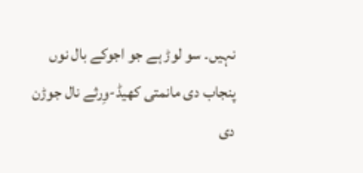نہیں۔ سو لوڑ ہے جو اجوکے بال نوں پنجاب دی مانمتی کھیڈ-وِرثے نال جوڑن دی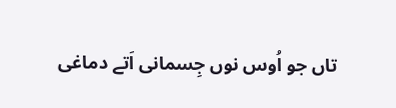تاں جو اُوس نوں جِسمانی اَتے دماغی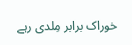خوراک برابر مِلدی رہے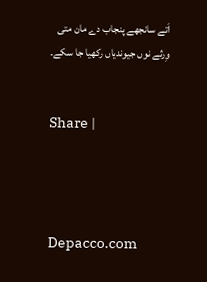اَتے سانجھے پنجاب دے مان متی وِرثے نوں جیوندیاں رکھیا جا سکے۔


Share |




Depacco.com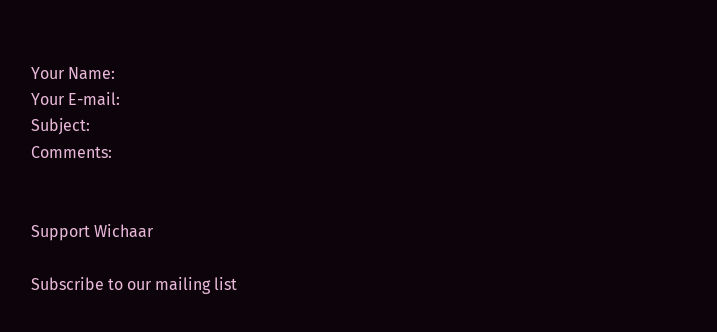Your Name:
Your E-mail:
Subject:
Comments:


Support Wichaar

Subscribe to our mailing list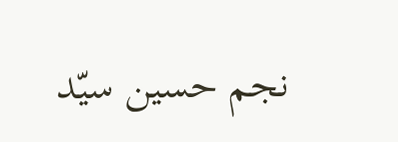نجم حسین سیّد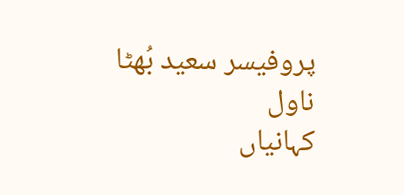پروفیسر سعید بُھٹا
ناول
کہانیاں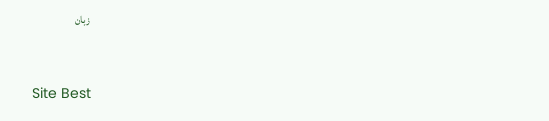زبان



Site Best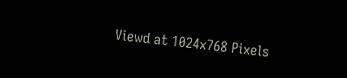Viewd at 1024x768 Pixels